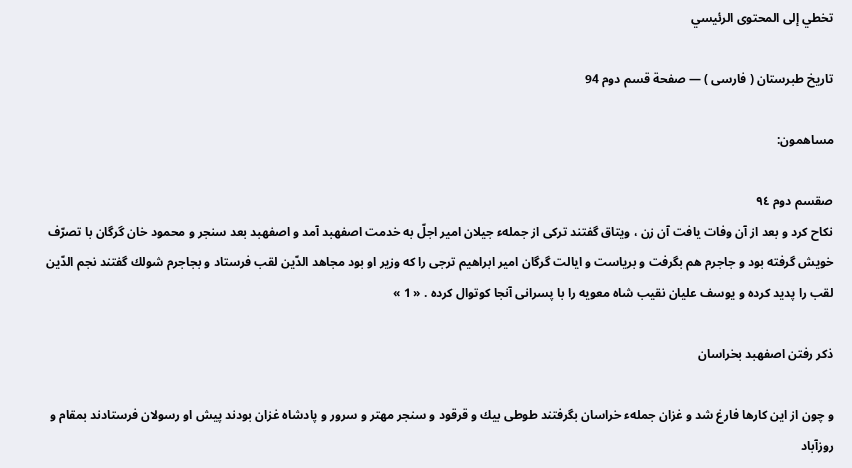تخطي إلى المحتوى الرئيسي

تاريخ طبرستان ( فارسى ) — صفحة قسم دوم 94

مساهمون:

صقسم دوم ٩٤
نكاح كرد و بعد از آن وفات يافت آن زن ، ويتاق گفتند تركى از جملهء جيلان امير اجلّ به خدمت اصفهبد آمد و اصفهبد بعد سنجر و محمود خان گرگان با تصرّف خويش گرفته بود و جاجرم هم بگرفت و برياست و ايالت گرگان امير ابراهيم ترجى را كه وزير او بود مجاهد الدّين لقب فرستاد و بجاجرم شولك گفتند نجم الدّين لقب را پديد كرده و يوسف عليان نقيب شاه معويه را با پسرانى آنجا كوتوال كرده . « 1 »

ذكر رفتن اصفهبد بخراسان

و چون از اين كارها فارغ شد و غزان جملهء خراسان بگرفتند طوطى بيك و قرقود و سنجر مهتر و سرور و پادشاه غزان بودند پيش او رسولان فرستادند بمقام و روزآباد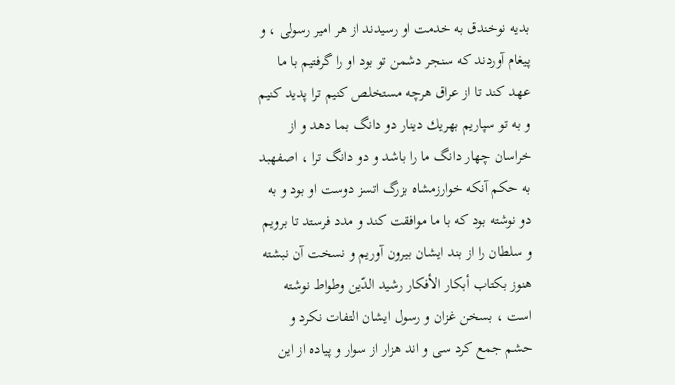بديه نوخندق به خدمت او رسيدند از هر امير رسولى ، و پيغام آوردند كه سنجر دشمن تو بود او را گرفتيم با ما عهد كند تا از عراق هرچه مستخلص كنيم ترا پديد كنيم و به تو سپاريم بهريك دينار دو دانگ بما دهد و از خراسان چهار دانگ ما را باشد و دو دانگ ترا ، اصفهبد به حكم آنكه خوارزمشاه بزرگ اتسز دوست او بود و به دو نوشته بود كه با ما موافقت كند و مدد فرستد تا برويم و سلطان را از بند ايشان بيرون آوريم و نسخت آن نبشته هنوز بكتاب أبكار الأفكار رشيد الدّين وطواط نوشته است ، بسخن غزان و رسول ايشان التفات نكرد و حشم جمع كرد سى و اند هزار از سوار و پياده از اين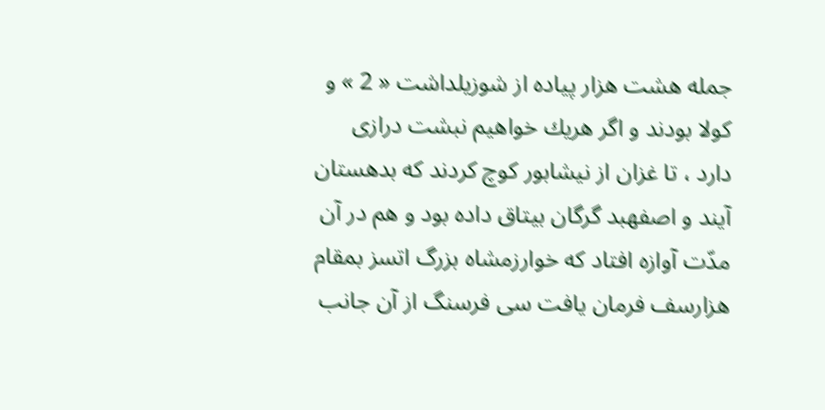جمله هشت هزار پياده از شوزيلداشت « 2 » و كولا بودند و اگر هريك خواهيم نبشت درازى دارد ، تا غزان از نيشابور كوچ كردند كه بدهستان آيند و اصفهبد گرگان بيتاق داده بود و هم در آن مدّت آوازه افتاد كه خوارزمشاه بزرگ اتسز بمقام هزارسف فرمان يافت سى فرسنگ از آن جانب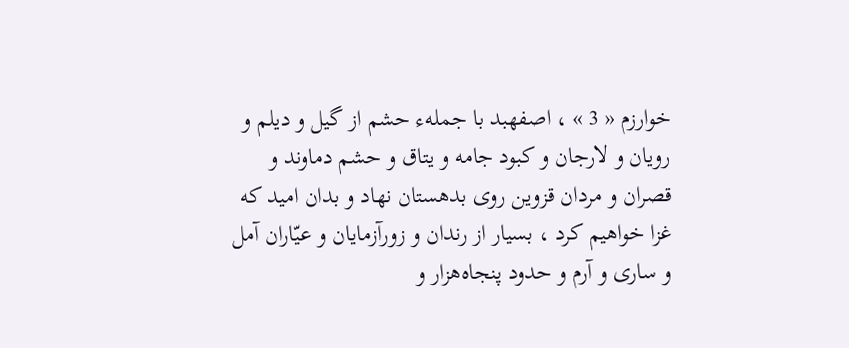خوارزم « 3 » ، اصفهبد با جملهء حشم از گيل و ديلم و رويان و لارجان و كبود جامه و يتاق و حشم دماوند و قصران و مردان قزوين روى بدهستان نهاد و بدان اميد كه غزا خواهيم كرد ، بسيار از رندان و زورآزمايان و عيّاران آمل و سارى و آرم و حدود پنجاه‌هزار و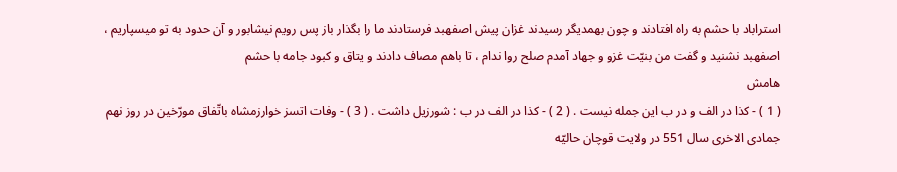استراباد با حشم به راه افتادند و چون بهمديگر رسيدند غزان پيش اصفهبد فرستادند ما را بگذار باز پس رويم نيشابور و آن حدود به تو ميسپاريم ، اصفهبد نشنيد و گفت من بنيّت غزو و جهاد آمدم صلح روا ندام ، تا باهم مصاف دادند و يتاق و كبود جامه با حشم
هامش
( 1 ) - كذا در الف و در ب اين جمله نيست . ( 2 ) - كذا در الف در ب : شورزيل داشت . ( 3 ) - وفات اتسز خوارزمشاه باتّفاق مورّخين در روز نهم جمادى الاخرى سال 551 در ولايت قوچان حاليّه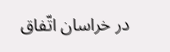در خراسان اتّفاق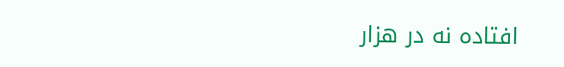افتاده نه در هزار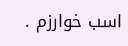اسب خوارزم .